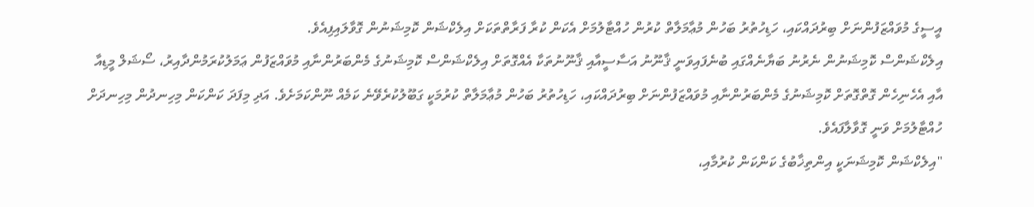އީސީގެ މުވައްޒަފުންނަށް ބިރުދައްކައި، ހަޑިހުތުރު ބަހުން މުޢާމަލާތް ކުރުން ހުއްޓާލުމަށް އެކަން ކުރާ ފަރާތްތަކަށް އިލެކްޝަން ކޮމިޝަނުން ގޮވާލައިފިއެވެ.
އިލެކްޝަންސް ކޮމިޝަނުން ނެރުނު ބަޔާނެއްގައި ބުނެފައިވަނީ ޤާނޫނު އަސާސީއާއި ޤާނޫނުތަކާ އެއްގޮތަށް އިލެކްޝަންސް ކޮމިޝަނުގެ މެންބަރުންނާއި މުވައްޒަފުން ޢަމަލުކުރަމުންދާއިރު، ސޯޝަލް މީޑިއާ އާއި އެހެނިހެން ގޮތްގޮތަށް ކޮމިޝަނުގެ މެންބަރުންނާއި މުވައްޒަފުންނަށް ބިރުދައްކައި، ހަޑިހުތުރު ބަހުން މުޢާމަލާތް ކުރުމަކީ ގަބޫލުކުރެވޭނެ ކަމެއް ނޫންކަމަށެވެ. އަދި މިފަދަ ކަންކަން މިހިނދުން މިހިނދަށް ހުއްޓާލުމަށް ވަނީ ގޮވާލާފައެވެ.
"އިލެކްޝަން ކޮމިޝަނަކީ އިންތިޚާބުގެ ކަންކަން ކުރުމާއި،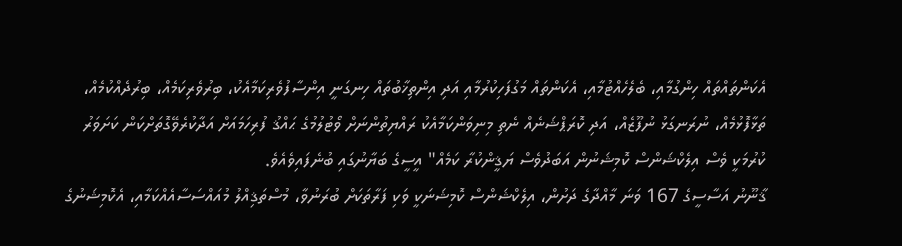އެކަންތައްތައް ހިންގުމާއި، ބެލެހެއްޓުމާއި، އެކަންތައް މަގުފަހިކުރުމާއި އަދި އިންތިޚާބުތައް ހިނގަނީ އިންސާފުވެރިކަމާއެކު، ބިރުވެރިކަމެއް، ބިރުދެއްކުމެއް، ތަޅާފޮޅުމެއް، ނުރަނގަޅު ނުފޫޒެއް، އަދި ކޮރަޕްޝަނެއް ނެތި މިނިވަންކަމާއެކު ރައްޔިތުންނަށް ވޯޓުލުމުގެ ޙައްޤު ފުރިހަމައަށް އަދާކުރެވޭގޮތަށްކަން ކަށަވަރު ކުރުމަކީ ވެސް އިލެކްޝަންސް ކޮމިޝަނުން އަބަދުވެސް ޔަޤީންކުރާ ކަމެއް" އީސީގެ ބަޔާނުގައި ބުނެފައިވެއެވެ.
ޤާނޫނު އަސާސީގެ 167 ވަނަ މާއްދާގެ ދަށުން، އިލެކްޝަންސް ކޮމިޝަނަކީ ވަކި ފަރާތަކަށް ބުރަނުވާ، މުސްތަޤިއްލު މުއައްސަސާއެއްކަމާއި، އެކޮމިޝަނުގެ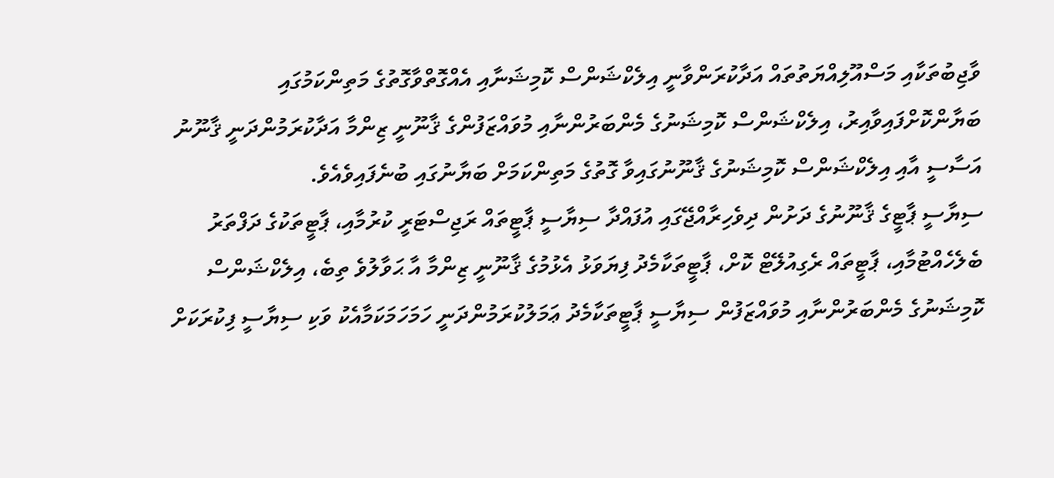ވާޖިބުތަކާއި މަސްއޫލިއްޔަތުތައް އަދާކުރަންވާނީ އިލެކްޝަންސް ކޮމިޝަނާއި އެއްގޮތްވާގޮތުގެ މަތިންކަމުގައި ބަޔާންކޮށްފައިވާއިރު، އިލެކްޝަންސް ކޮމިޝަނުގެ މެންބަރުންނާއި މުވައްޒަފުންގެ ޤާނޫނީ ޒިންމާ އަދާކުރަމުންދަނީ ޤާނޫނު އަސާސީ އާއި އިލެކްޝަންސް ކޮމިޝަނުގެ ޤާނޫނުގައިވާ ގޮތުގެ މަތިންކަމަށް ބަޔާނުގައި ބުނެފައިވެއެވެ.
ސިޔާސީ ޕާޓީގެ ޤާނޫނުގެ ދަށުން ދިވެހިރާއްޖޭގައި އުފައްދާ ސިޔާސީ ޕާޓީތައް ރަޖިސްޓަރީ ކުރުމާއި، ޕާޓީތަކުގެ ދަފްތަރު ބެލެހެއްޓުމާއި، ޕާޓީތައް ރެގިއުލޭޓް ކޮށް، ޕާޓީތަކާމެދު ފިޔަވަޅު އެޅުމުގެ ޤާނޫނީ ޒިންމާ އާ ޙަވާލުވެ ތިބެ، އިލެކްޝަންސް ކޮމިޝަނުގެ މެންބަރުންނާއި މުވައްޒަފުން ސިޔާސީ ޕާޓީތަކާމެދު ޢަމަލުކުރަމުންދަނީ ހަމަހަމަކަމާއެކު ވަކި ސިޔާސީ ފިކުރަކަށް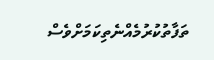ތަފާތުކުރުމެއްނެތިކަމަށްވެސް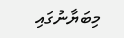މިބަޔާނުގައި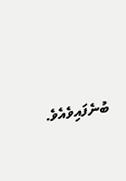ބުނެފައިވެއެވެ.